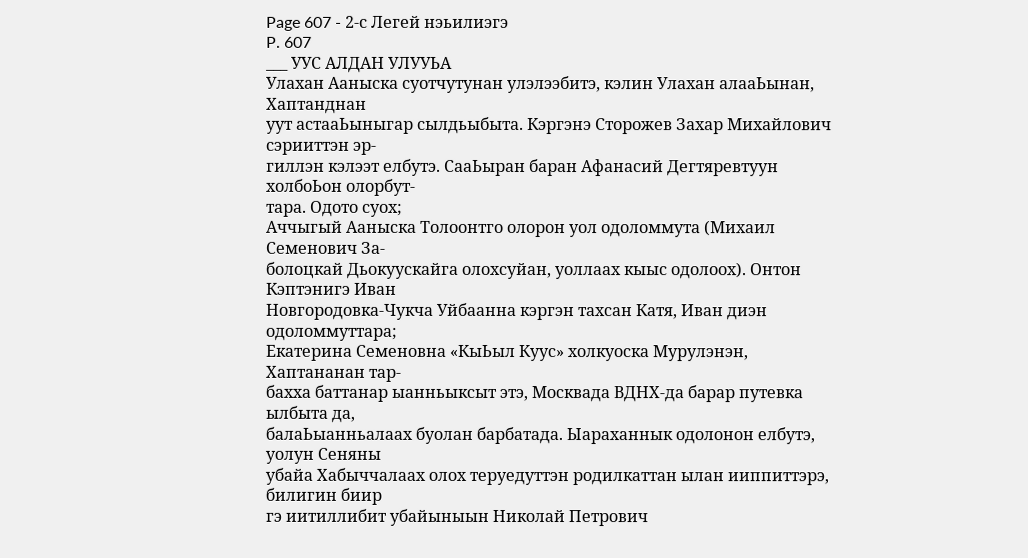Page 607 - 2-с Легей нэьилиэгэ
P. 607
___ УУС АЛДАН УЛУУЬА
Улахан Ааныска суотчутунан улэлээбитэ, кэлин Улахан алааЬынан, Хаптанднан
уут астааЬыныгар сылдьыбыта. Кэргэнэ Сторожев Захар Михайлович сэрииттэн эр-
гиллэн кэлээт елбутэ. СааЬыран баран Афанасий Дегтяревтуун холбоЬон олорбут-
тара. Одото суох;
Аччыгый Ааныска Толоонтго олорон уол одоломмута (Михаил Семенович За-
болоцкай Дьокуускайга олохсуйан, уоллаах кыыс одолоох). Онтон Кэптэнигэ Иван
Новгородовка-Чукча Уйбаанна кэргэн тахсан Катя, Иван диэн одоломмуттара;
Екатерина Семеновна «КыЬыл Куус» холкуоска Мурулэнэн, Хаптананан тар-
бахха баттанар ыанньыксыт этэ, Москвада ВДНХ-да барар путевка ылбыта да,
балаЬыанньалаах буолан барбатада. Ыараханнык одолонон елбутэ, уолун Сеняны
убайа Хабыччалаах олох теруедуттэн родилкаттан ылан ииппиттэрэ, билигин биир
гэ иитиллибит убайыныын Николай Петрович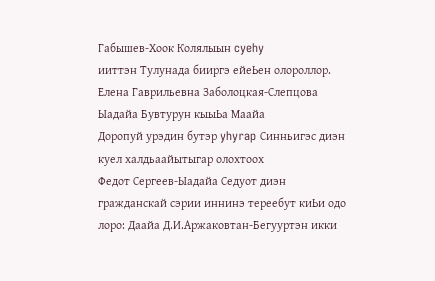Габышев-Хоок Колялыын cyehy
ииттэн Тулунада бииргэ ейеЬен олороллор.
Елена Гаврильевна Заболоцкая-Слепцова
Ыадайа Бувтурун кыыЬа Маайа
Доропуй урэдин бутэр yhyrap Синньигэс диэн куел халдьаайытыгар олохтоох
Федот Сергеев-Ыадайа Седуот диэн гражданскай сэрии иннинэ тереебут киЬи одо
лоро: Даайа Д.И.Аржаковтан-Бегууртэн икки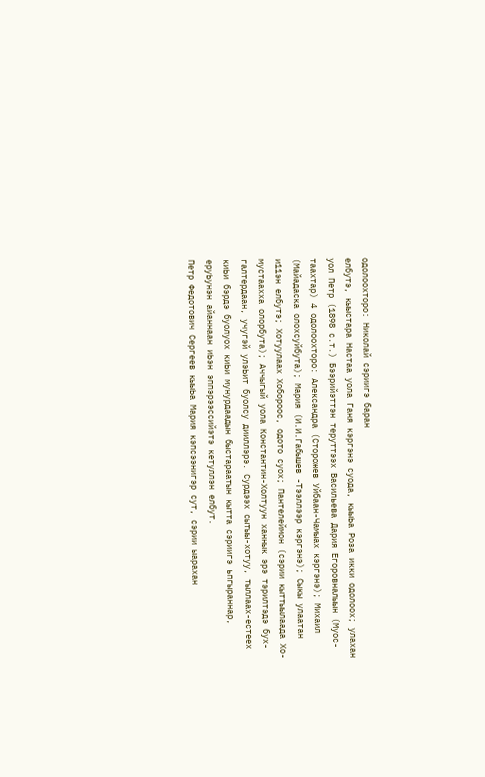одолоохторо: Николай сэриигэ баран
елбутэ, кыыстара Настаа уола Ганя кэргэнэ суода, кыыЬа Роза икки одолоох; улахан
уол Петр (1898 с.т.) Бээрийэттэн теруттээх Васильева Дария Егоровналыын (Муос-
таахтар) 4 одолоохторо: Александра (Сторожев Уйбаан-Чамыах кэргэнэ); Михаил
(Майадаска олохсуйбута); Мария (И.И.Габышев -Тээллээр кэргэнэ); Сыкы улаатан
и11эн елбутэ; Хотуулаах Хобороос, одото суох; Пантелеймон (сэрии кыттыылаада Хо-
мустаахха олорбута); Аччыгый уола Константин-Холтуун ханнык эрэ тэрилтэдэ бух-
галтердаан, учугэй улэЬит буолсу дииллэрэ. Сурдээх сытыы-хотуу, тыллаах-естеех
киЬи бэрдэ буолуох киЬи мунурдаадын быстараатын кытта сэриигэ ьпгыраннар,
еруЬунэн айаннаан иЬэн эппэрээссийэтэ кетуллэн елбут.
Петр Федотович Сергеев кыыЬа Мария кэпсээнигэр сут, сэрии ыарахан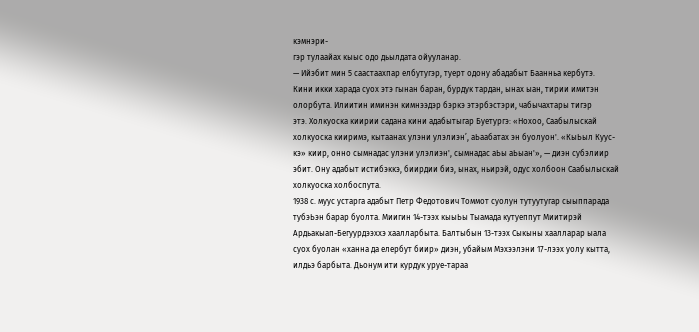кэмнэри-
гэр тулаайах кыыс одо дьылдата ойууланар.
— Ийэбит мин 5 саастаахпар елбутугэр, туерт одону абадабыт Баанньа кербутэ.
Кини икки харада суох этэ гынан баран, бурдук тардан, ынах ыан, тирии имитэн
олорбута. Илиитин иминэн кимнээдэр бэркэ этэрбэстэри, чабычахтары тигэр
этэ. Холкуоска киирии садана кини адабытыгар Буетургэ: «Нохоо, Саабылыскай
холкуоска кииримэ, кытаанах улэни улэлиэн’, аЬаабатах эн буолуон'. «КыЬыл Куус-
кэ» киир, онно сымнадас улэни улэлиэн', сымнадас аЬы аЬыан'», — диэн субэлиир
эбит. Ону адабыт истибэккэ, биирдии биэ, ынах, ньирэй, одус холбоон Саабылыскай
холкуоска холбоспута.
1938 с. муус устарга адабыт Петр Федотович Томмот суолун тутуутугар сыыппарада
тубэЬэн барар буолта. Миигин 14-тээх кыыЬы Тыамада кутуеппут Миитирэй
Ардьакыап-Бегуурдээххэ хаалларбыта. Балтыбын 13-тээх Сыкыны хаалларар ыала
суох буолан «ханна да елербут биир» диэн, убайым Мэхээлэни 17-лээх уолу кытта,
илдьэ барбыта. Дьонум ити курдук уруе-тараа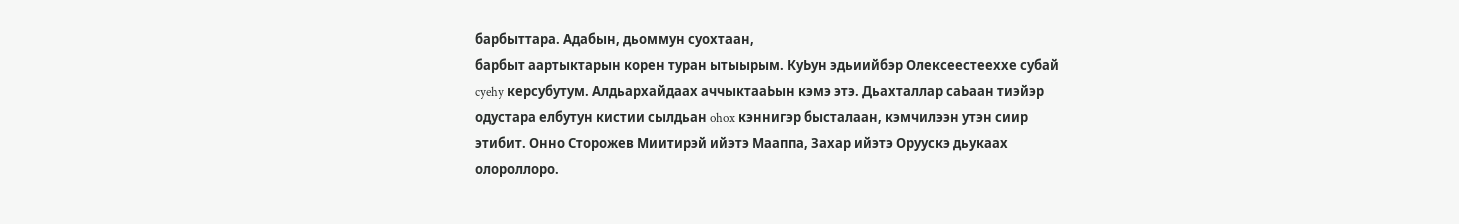барбыттара. Адабын, дьоммун суохтаан,
барбыт аартыктарын корен туран ытыырым. КуЬун эдьиийбэр Олексеестееххе субай
cyehy керсубутум. Алдьархайдаах аччыктааЬын кэмэ этэ. Дьахталлар саЬаан тиэйэр
одустара елбутун кистии сылдьан ohox кэннигэр бысталаан, кэмчилээн утэн сиир
этибит. Онно Сторожев Миитирэй ийэтэ Мааппа, Захар ийэтэ Оруускэ дьукаах
олороллоро.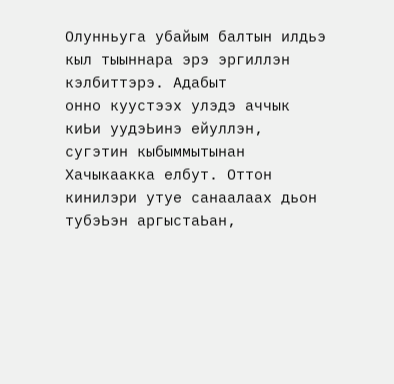Олунньуга убайым балтын илдьэ кыл тыыннара эрэ эргиллэн кэлбиттэрэ. Адабыт
онно куустээх улэдэ аччык киЬи уудэЬинэ ейуллэн, сугэтин кыбыммытынан
Хачыкаакка елбут. Оттон кинилэри утуе санаалаах дьон тубэЬэн аргыстаЬан,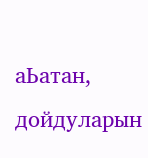аЬатан, дойдуларын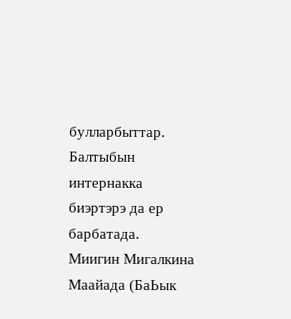булларбыттар. Балтыбын интернакка биэртэрэ да ер барбатада.
Миигин Мигалкина Маайада (БаЬык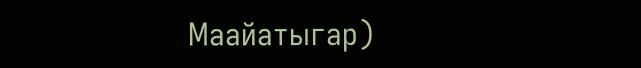Маайатыгар)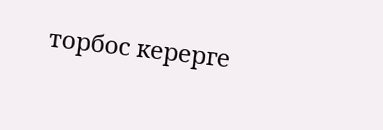торбос керерге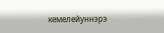кемелейуннэрэ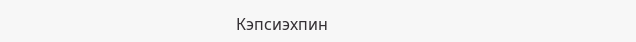Кэпсиэхпин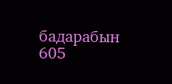бадарабын 605